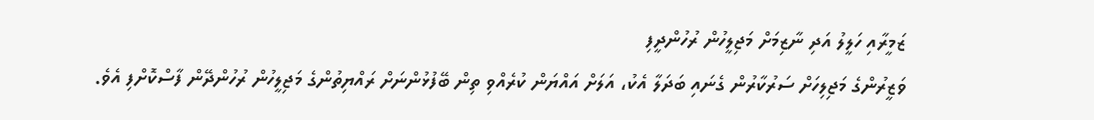ޒަމީރާއި ހަލީލު އަދި ނާޒިމަށް މަޖިލީހުން ރުހުންދީފި
ވަޒީރުންގެ މަޖިލިހަށް ސަރުކާރުން ގެނައި ބަދަލާ އެކު، އަލަށް އައްޔަން ކުރެއްވި ތިން ބޭފުޅުންނަށް ރައްޔިތުންގެ މަޖިލީހުން ރުހުންދޭން ފާސްކޮށްފި އެވެ.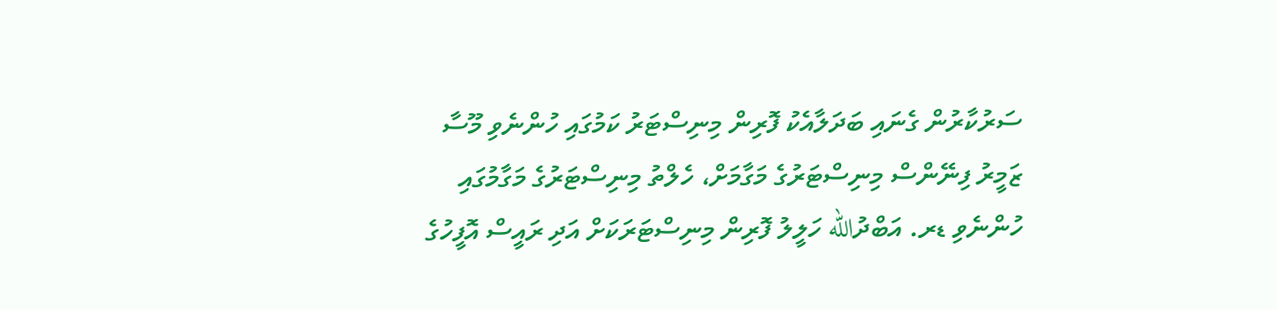ސަރުކާރުން ގެނައި ބަދަލާއެކު ފޮރިން މިނިސްޓަރު ކަމުގައި ހުންނެވި މޫސާ ޒަމީރު ފިނޭންސް މިނިސްޓަރުގެ މަގާމަށް، ހެލްތު މިނިސްޓަރުގެ މަގާމުގައި ހުންނެވި ޑރ. އަބްދުالله ހަލީލު ފޮރިން މިނިސްޓަރަކަށް އަދި ރައީސް އޮފީހުގެ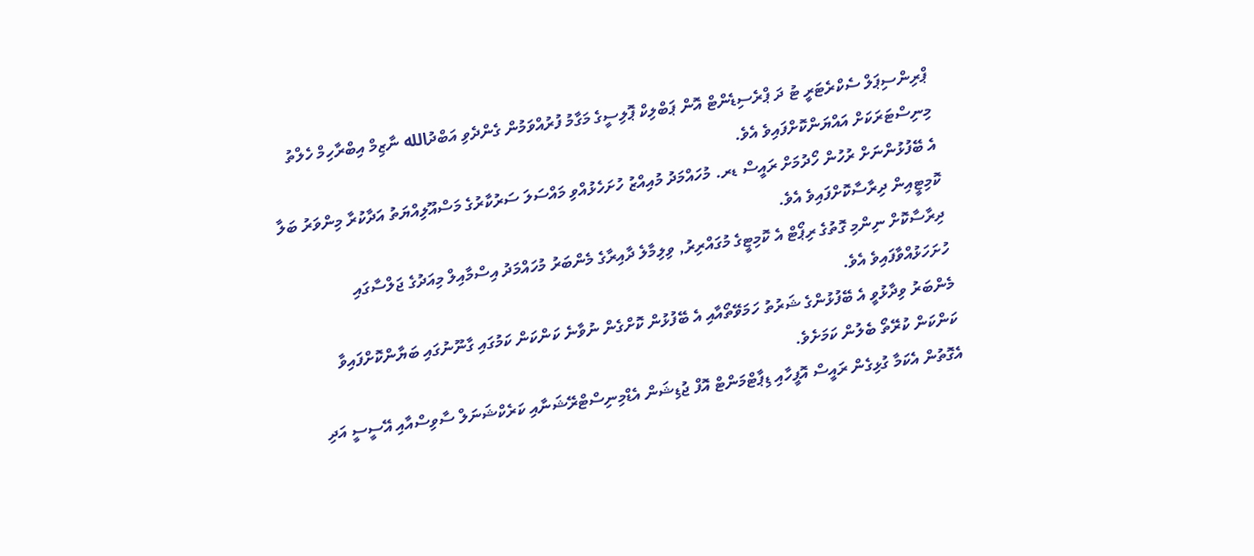ޕްރިންސިޕަލް ސެކްރެޓަރީ ޓު ދަ ޕްރެސިޑެންޓް އޮން ޕަބްލިކް ޕޮލިސީގެ މަގާމު ފުރުއްވަމުން ގެންދެވި އަބްދުالله ނާޒިމް އިބްރާހިމް ހެލްތު މިނިސްޓަރަކަށް އައްޔަންކޮށްފައިވެ އެވެ.
އެ ބޭފުޅުންނަށް ރުހުން ހޯދުމަށް ރައީސް ޑރ. މުހައްމަދު މުއިއްޒު ހުށަހެޅުއްވި މައްސަލަ ސަރުކާރުގެ މަސްއޫލިއްޔަތު އަދާކުރާ މިންވަރު ބަލާ ކޮމިޓީއިން ދިރާސާކޮށްފައިވެ އެވެ.
ދިރާސާކޮށް ނިންމި ގޮތުގެ ރިޕޯޓް އެ ކޮމިޓީގެ މުގައްރިރު, ވިލިމާލެ ދާއިރާގެ މެންބަރު މުހައްމަދު އިސްމާއިލް މިއަދުގެ ޖަލްސާގައި ހުށަހަޅުއްވާފައިވެ އެވެ.
މެންބަރު ވިދާޅުވީ އެ ބޭފުޅުންގެ ޝަރުތު ހަމަވޭތޯއާއި އެ ބޭފުޅުން ކޮށްގެން ނުވާނެ ކަންކަން ކަމުގައި ގާނޫނުގައި ބަޔާންކޮށްފައިވާ ކަންކަން ކުރޭތޯ ބެލުން ކަމަށެވެ.
އެގޮތުން އެކަމާ ގުޅިގެން ރައީސް އޮފީހާއި ޑިޕާޓްމަންޓް އޮފް ޖުޑިޝަން އެޑްމިނިސްޓްރޭޝަނާއި ކަރެކްޝަނަލް ސާވިސްއާއި އޭސީސީ އަދި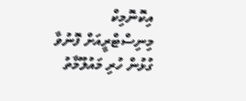އިކޮނޮމިކް މިނިސްޓްރީއަށް ފޮނުވާ ގުޅުން ހުރި މައުލޫމާތު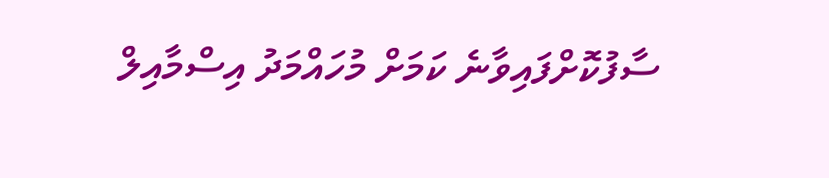ސާފުކޮށްފައިވާނެ ކަމަށް މުހައްމަދު އިސްމާއިލް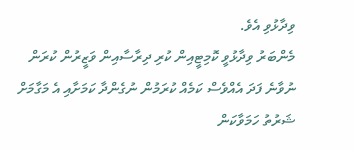ވިދާޅުވި އެވެ.
މެންބަރު ވިދާޅުވީ ކޮމިޓީއިން ކުރި ދިރާސާއިން ވަޒީރުން ކުރަން ނުވާނެ ފަދަ އެއްވެސް ކަމެއް ކުރަމުން ނުގެންދާ ކަމަށާއި އެ މަގާމަށް ޝަރުތު ހަމަވާކަން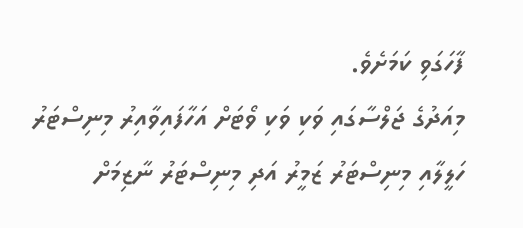ފާހަގަވި ކަމަށެވެ.
މިއަދުގެ ޖަލްސާގައި ވަކި ވަކި ވޯޓަށް އަހާފައިވާއިރު މިނިސްޓަރު ހަލީލާއި މިނިސްޓަރު ޒަމީރު އަދި މިނިސްޓަރު ނާޒިމަށް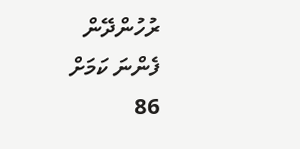ރުހުންދޭން ފެންނަ ކަމަށް 86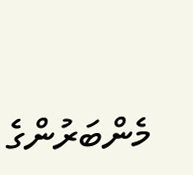މެންބަރުންގެ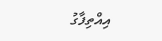އިއްތިފާގު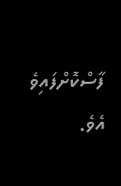ފާސްކޮށްފައިވެ އެވެ.